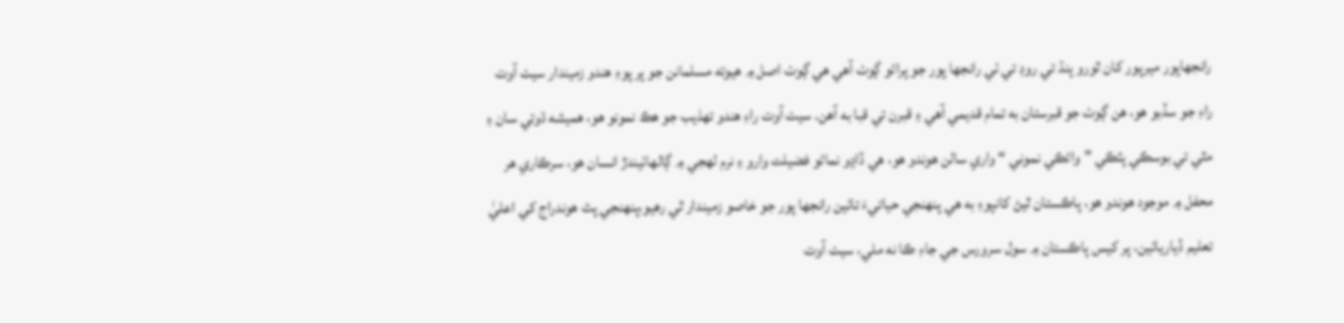رانجهاپور ميرپور کان ٿورو پنڌ تي روڊ تي ئي رانجها پور جو پراڻو ڳوٺ آهي هي ڳوٺ اصل ۾ هيوته مسلمانن جو پر پوءِ هندو زميندار سيٺ آوت راءِ جو سڏبو هو، هن ڳوٺ جو قبرستان به تمام قديمي آهي ۽ قبرن تي قبا به آهن. سيٺ آوت راءِ هندو تهذيب جو هڪ نمونو هو، هميشه ڌوتي سان ۽ مٿي تي بوسڪي پٽڪي ”واڻڪي نموني “ واري سالن هوندو هو، هي ڏاڍو نماڻو فضيلت وارو ۽ نرم لهجي ۾ ڳالهائيندڙ انسان هو، سرڪاري هر محفل ۾ موجود هوندو هو، پاڪستان ٿيڻ کانپوءِ به هي پنهنجي حياتيءَ تائين رانجها پور جو خاصو زميندار ٿي رهيو،پنهنجي پٽ هوندراج کي اعليٰ تعليم ڏياريائين، پر کيس پاڪستان ۾ سول سرورس جي جاءِ ڪا نه ملي، سيٺ آوت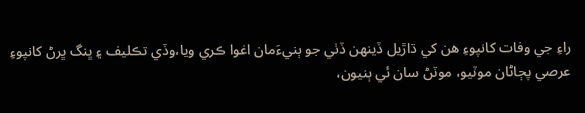راءِ جي وفات کانپوءِ هن کي ڌاڙيل ڏينهن ڏٺي جو ٻنيءَمان اغوا ڪري ويا،وڏي تڪليف ۽ ڀنگ ڀرڻ کانپوءِ عرصي پڄاڻان موٽيو، موٽڻ سان ئي ٻنيون،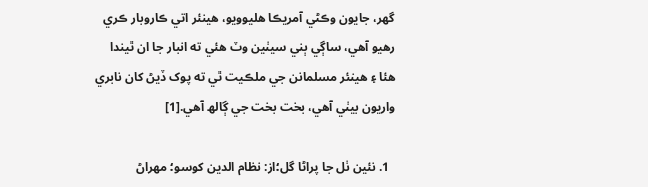گهر، جايون وڪڻي آمريڪا هليوويو، هينئر اتي ڪاروبار ڪري رهيو آهي، ساڳي ٻني سيٺين وٽ هئي ته انبار جا ان ٿيندا هئا ۽ هينئر مسلمانن جي ملڪيت ٿي ته پوک ڏيڻ کان نابري واريون بيٺي آهي، بخت بخت جي ڳالھ آهي.[1]

  1. نئين ٺل جا پراڻا گل؛از: نظام الدين کوسو؛ مھراڻ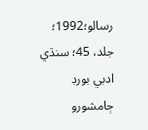رسالو؛1992؛ جلد، 45؛ سنڌي ادبي بورڊ ڄامشورو